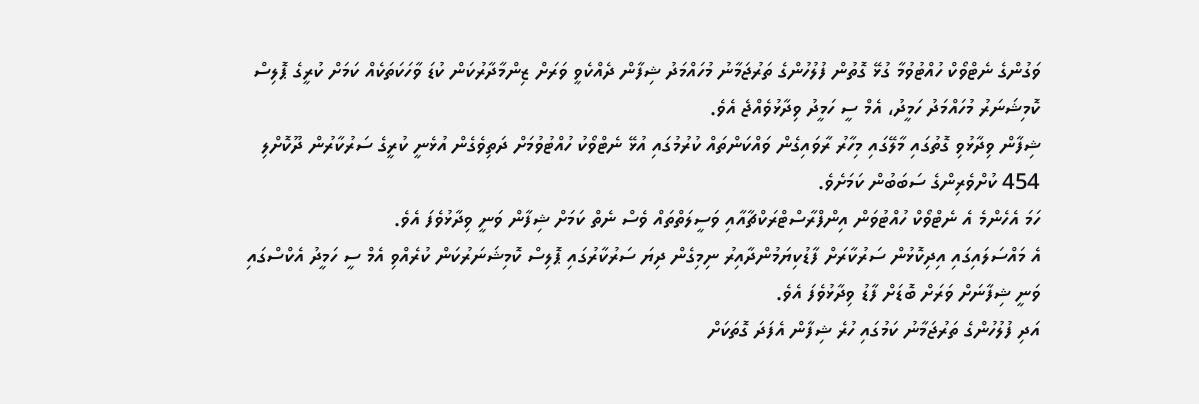ވަގުންގެ ނެޓްވޯކް ހުއްޓުވުމާ ގުޅޭ ގޮތުން ފުލުހުންގެ ތަރުޖަމާނު މުހައްމަދު ޝިފާން ދެއްކެވީ ވަރަށް ޒިންމާދާރުކަން ކުޑަ ވާހަކަތަކެއް ކަމަށް ކުރީގެ ޕޮލިސް ކޮމިޝަނަރު މުހައްމަދު ހަމީދު، އެމް ސީ ހަމީދު ވިދާޅުވެއްޖެ އެވެ.
ޝިފާން ވިދާޅުވި ގޮތުގައި މާލޭގައި މިހާރު ރާވައިގެން ވައްކަންތައް ކުރުމުގައި އުޅޭ ނެޓްވޯކު ހުއްޓުވުމަށް ދަތިވެގެން އުޅެނީ ކުރީގެ ސަރުކާރުން ދޫކޮށްލި 454 ކުށްވެރިންގެ ސަބަބުން ކަމަށެވެ.
ހަމަ އެހެންމެ އެ ނެޓްވޯކް ހުއްޓުވަން އިންފްރާސްޓްރަކްޗާއާއި ވަސީލަތްތައް ވެސް ނެތް ކަމަށް ޝިފާން ވަނީ ވިދާޅުވެފަ އެވެ.
އެ މައްސަލައިގައި އިދިކޮޅުން ސަރުކާރަށް ފާޑުކިޔަމުންދާއިރު ނިމިގެން ދިޔަ ސަރުކާރުގައި ޕޮލިސް ކޮމިޝަނަރުކަން ކުރެއްވި އެމް ސީ ހަމީދު އެކްސްގައި ވަނީ ޝިފާނަށް ވަރަށް ބޮޑަށް ފާޑު ވިދާޅުވެފަ އެވެ.
އަދި ފުލުހުންގެ ތަރުޖަމާނު ކަމުގައި ހުރެ ޝިފާން އެފަދަ ގޮތަކަށް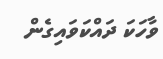ވާހަކަ ދައްކަވައިގެން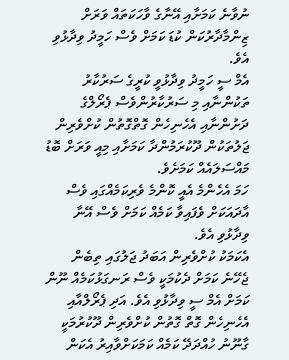ނުވާނެ ކަމަށާއި އޭނާގެ ވާހަކަތައް ވަރަށް ޒިންމާދާރުކަން ކުޑަ ކަމަށް ވެސް ހަމީދު ވިދާޅުވި އެވެ.
އެމް ސީ ހަމީދު ވިދާޅުވީ ކުރީގެ ސަރުކާރު ތަކުންނާއި މި ސަރުކާރުންވެސް ޕެރޯލްގެ ދަށުންނާއި އެހެނިހެން ގޮތްގޮތުން ކުށްވެރިން ޖަލުތަކުން ދޫކުރަމުންދާ ކަމަށާއި މިއީ ވަރަށް ބޮޑު މައްސަލައެއް ކަމަށެވެ.
ހަމަ އެހެންމެ އެއީ ކޮންމެ ވެރިކަމެއްގައި ވެސް އާދައަކަށް ވެފައިވާ ކަމެއް ކަމަށް ވެސް އޭނާ ވިދާޅުވި އެވެ.
އެކަމަކު ކުށްވެރިން އަބަދު ޖަލުގައި ތިބެން ޖެހޭނެ ކަމަށް ދެކުމަކީ ވެސް ރަނގަޅުކަމެއް ނޫން ކަމަށް އެމް ސީ ވިދާޅުވި އެވެ. އަދި ޕެރޯލްއާއި އެހެނިހެން ގޮތް ގޮތުން ކުށްވެރިން ދޫކުރުމަކީ ގާނޫނު ހުއްދަދޭ ކަމެއް ކަމަކަށްވާއިރު އެކަން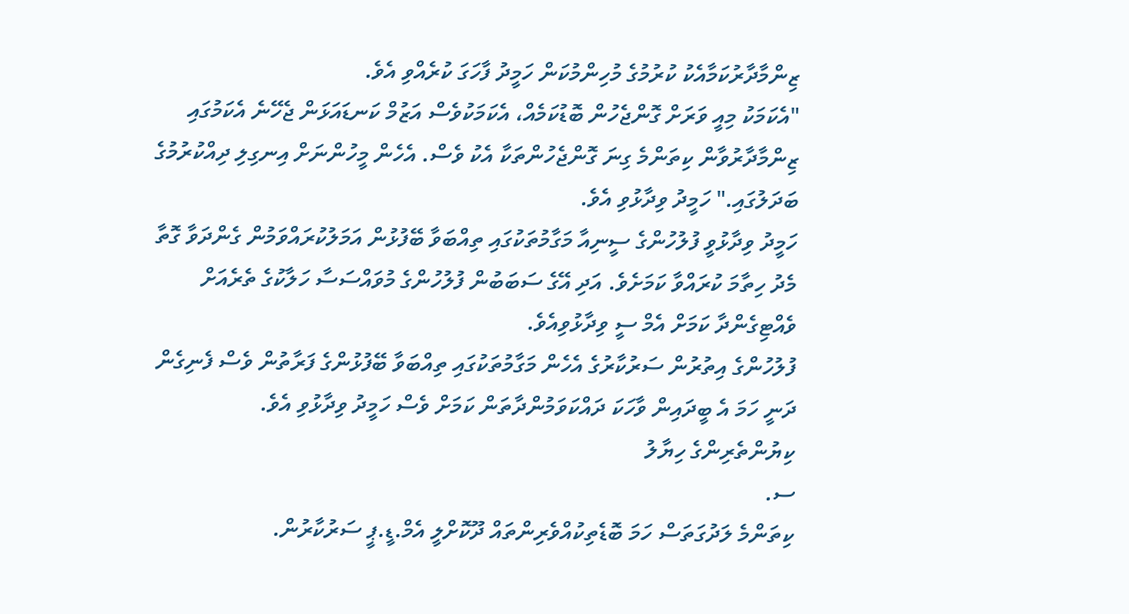ޒިންމާދާރުކަމާއެކު ކުރުމުގެ މުހިންމުކަން ހަމީދު ފާހަގަ ކުރެއްވި އެވެ.
"އެކަމަކު މިއީ ވަރަށް ގޮންޖެހުން ބޮޑުކަމެއް، އެކަމަކުވެސް އަޒުމް ކަނޑައަޅަން ޖެހޭނެ އެކަމުގައި ޒިންމާދާރުވާން ކިތަންމެ ގިނަ ގޮންޖެހުންތަކާ އެކު ވެސް. އެހެން މީހުންނަށް އިނގިލި ދިއްކުރުމުގެ ބަދަލުގައި." ހަމީދު ވިދާޅުވި އެވެ.
ހަމީދު ވިދާޅުވީ ފުލުހުންގެ ސީނިއާ މަގާމުތަކުގައި ތިއްބަވާ ބޭފުޅުން އަމަލުކުރައްވަމުން ގެންދަވާ ގޮތާ މެދު ހިތާމަ ކުރައްވާ ކަމަށެވެ. އަދި އޭގެ ސަބަބުން ފުލުހުންގެ މުވައްސަސާ ހަލާކުގެ ތެރެއަށް ވެއްޓިގެންދާ ކަމަށް އެމް ސީ ވިދާޅުވިއެވެ.
ފުލުހުންގެ އިތުރުން ސަރުކާރުގެ އެހެން މަގާމުތަކުގައި ތިއްބަވާ ބޭފުޅުންގެ ފަރާތުން ވެސް ފެނިގެން ދަނީ ހަމަ އެ ބީދައިން ވާހަކަ ދައްކަވަމުންދާތަން ކަމަށް ވެސް ހަމީދު ވިދާޅުވި އެވެ.
ކިޔުންތެރިންގެ ހިޔާލު
ސ.
ކިތަންމެ ލަދުގަތަސް ހަމަ ބޮޑެތިކުއްވެރިންތައް ދޫކޮށްލީ އެމް.ޑީ.ޕީ ސަރުކާރުން.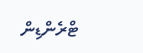ޓްރެންޑިން